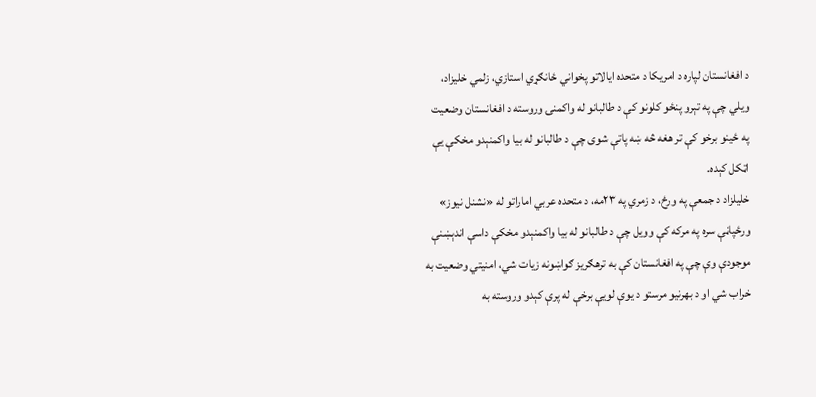د افغانستان لپاره د امریکا د متحده ایالاتو پخواني ځانګړي استازي، زلمي خلیزاد، ویلي چې په تېرو پنځو کلونو کې د طالبانو له واکمنۍ وروسته د افغانستان وضعیت په ځینو برخو کې تر هغه څه ښه پاتې شوی چې د طالبانو له بیا واکمنېدو مخکې یې اټکل کېده.
خلیلزاد د جمعې په ورځ، د زمري په ۲۳مه، د متحده عربي اماراتو له «نشنل نیوز» ورځپاڼې سره په مرکه کې وویل چې د طالبانو له بیا واکمنېدو مخکې داسې اندېښنې موجودې وې چې په افغانستان کې به ترهګریز ګواښونه زیات شي، امنیتي وضعیت به خراب شي او د بهرنیو مرستو د یوې لویې برخې له پرې کېدو وروسته به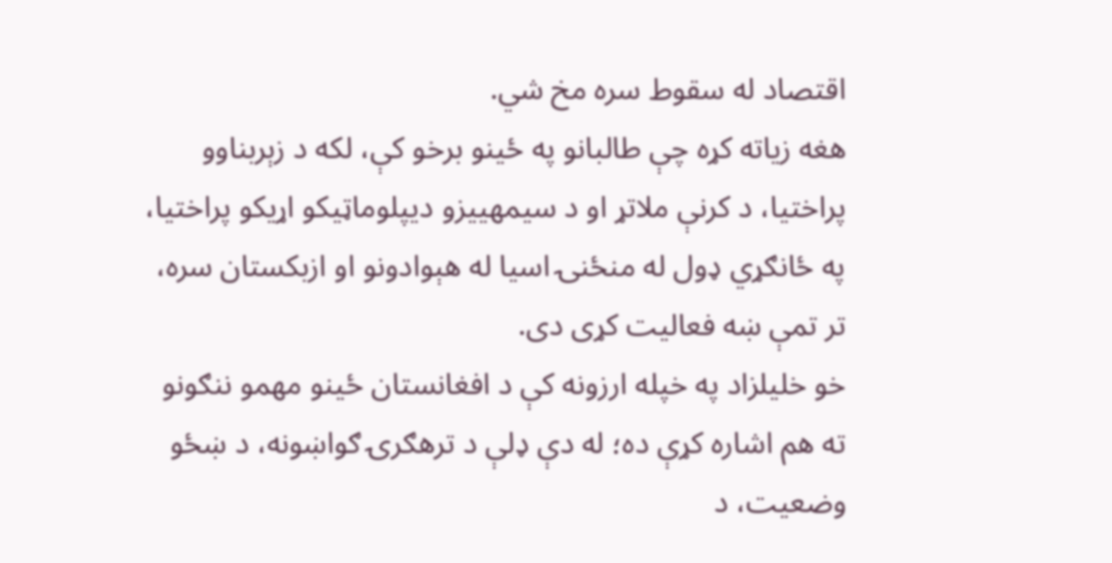اقتصاد له سقوط سره مخ شي.
هغه زیاته کړه چې طالبانو په ځینو برخو کې، لکه د زېربناوو پراختیا، د کرنې ملاتړ او د سیمهییزو دیپلوماټیکو اړیکو پراختیا، په ځانګړي ډول له منځنۍ اسیا له هېوادونو او ازبکستان سره، تر تمې ښه فعالیت کړی دی.
خو خلیلزاد په خپله ارزونه کې د افغانستان ځینو مهمو ننګونو ته هم اشاره کړې ده؛ له دې ډلې د ترهګرۍ ګواښونه، د ښځو وضعیت، د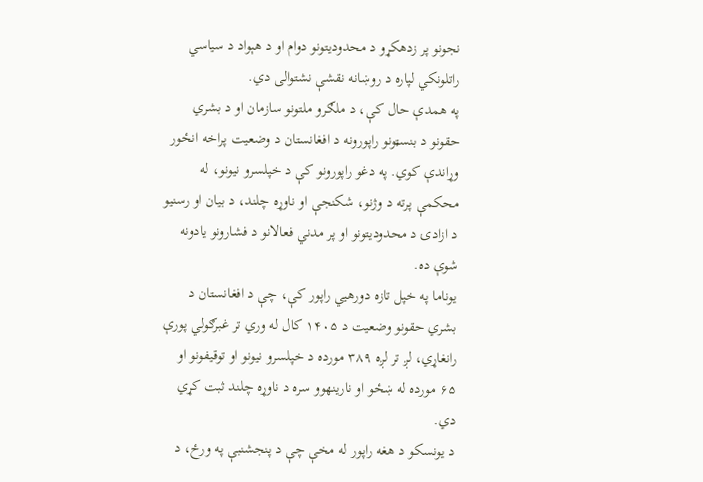نجونو پر زدهکړو د محدودیتونو دوام او د هېواد د سیاسي راتلونکي لپاره د روښانه نقشې نشتوالی دي.
په همدې حال کې، د ملګرو ملتونو سازمان او د بشري حقونو د بنسټونو راپورونه د افغانستان د وضعیت پراخه انځور وړاندې کوي. په دغو راپورونو کې د خپلسرو نیونو، له محکمې پرته د وژنو، شکنجې او ناوړه چلند، د بیان او رسنیو د ازادۍ د محدودیتونو او پر مدني فعالانو د فشارونو یادونه شوې ده.
یوناما په خپل تازه دورهیي راپور کې، چې د افغانستان د بشري حقونو وضعیت د ۱۴۰۵ کال له وري تر غبرګولي پورې رانغاړي، لږ تر لږه ۳۸۹ مورده د خپلسرو نیونو او توقیفونو او ۶۵ مورده له ښځو او نارینهوو سره د ناوړه چلند ثبت کړي دي.
د یونسکو د هغه راپور له مخې چې د پنجشنبې په ورځ، د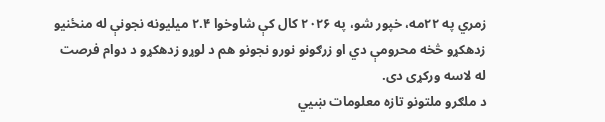زمري په ۲۲مه، خپور شو، په ۲۰۲۶ کال کې شاوخوا ۲.۴ میلیونه نجونې له منځنیو زدهکړو څخه محرومې دي او زرګونو نورو نجونو هم د لوړو زدهکړو د دوام فرصت له لاسه ورکړی دی.
د ملګرو ملتونو تازه معلومات ښيي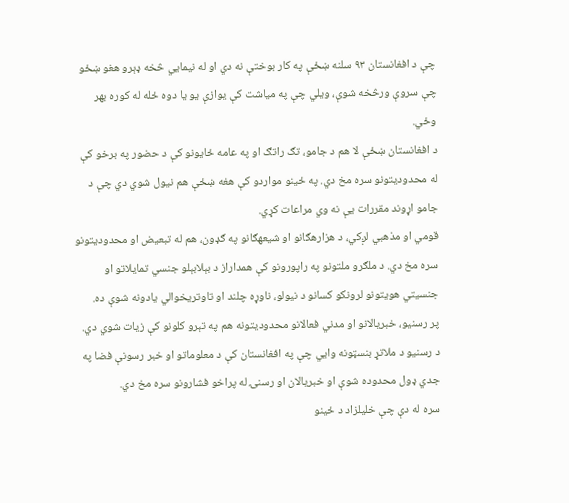چې د افغانستان ۹۳ سلنه ښځې په کار بوختې نه دي او له نیمایي څخه ډېرو هغو ښځو چې سروې ورڅخه شوې، ویلي چې په میاشت کې یوازې یو یا دوه ځله له کوره بهر وځي.
د افغانستان ښځې لا هم د جامو، تګ راتګ او په عامه ځایونو کې د حضور په برخو کې له محدودیتونو سره مخ دي. په ځینو مواردو کې هغه ښځې هم نیول شوي دي چې د جامو اړوند مقررات یې نه وي مراعات کړي.
قومي او مذهبي لږکي، د هزارهګانو او شیعهګانو په ګډون، هم له تبعیض او محدودیتونو سره مخ دي. د ملګرو ملتونو په راپورونو کې همداراز د بېلابېلو جنسي تمایلاتو او جنسیتي هویتونو لرونکو کسانو د نیولو، ناوړه چلند او تاوتریخوالي یادونه شوې ده.
پر رسنیو، خبریالانو او مدني فعالانو محدودیتونه هم په تېرو کلونو کې زیات شوي دي. د رسنیو د ملاتړ بنسټونه وايي چې په افغانستان کې د معلوماتو او خبر رسونې فضا په جدي ډول محدوده شوې او خبریالان او رسنۍ له پراخو فشارونو سره مخ دي.
سره له دې چې خلیلزاد د ځینو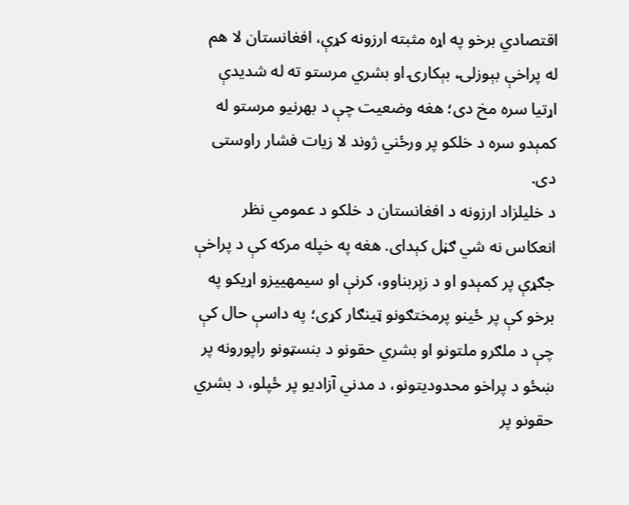اقتصادي برخو په اړه مثبته ارزونه کړې، افغانستان لا هم له پراخې بېوزلۍ، بېکارۍ او بشري مرستو ته له شدیدې اړتیا سره مخ دی؛ هغه وضعیت چې د بهرنیو مرستو له کمېدو سره د خلکو پر ورځني ژوند لا زیات فشار راوستی دی.
د خلیلزاد ارزونه د افغانستان د خلکو د عمومي نظر انعکاس نه شي ګڼل کېدای. هغه په خپله مرکه کې د پراخې جګړې پر کمېدو او د زېربناوو، کرنې او سیمهییزو اړیکو په برخو کې پر ځینو پرمختګونو ټینګار کړی؛ په داسې حال کې چې د ملګرو ملتونو او بشري حقونو د بنسټونو راپورونه پر ښځو د پراخو محدودیتونو، د مدني آزادیو پر ځپلو، د بشري حقونو پر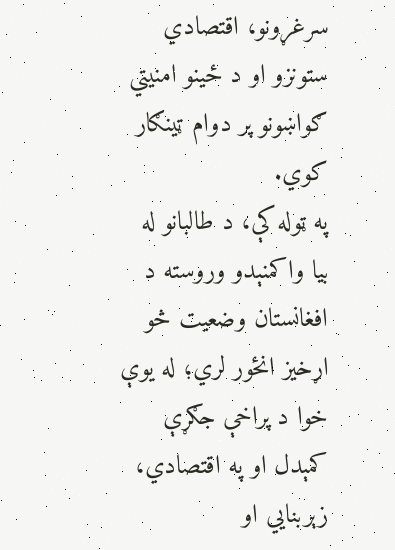سرغړونو، اقتصادي ستونزو او د ځینو امنیتي ګواښونو پر دوام ټینګار کوي.
په ټوله کې، د طالبانو له بیا واکمنېدو وروسته د افغانستان وضعیت څو اړخیز انځور لري؛ له یوې خوا د پراخې جګړې کمېدل او په اقتصادي، زېربنايي او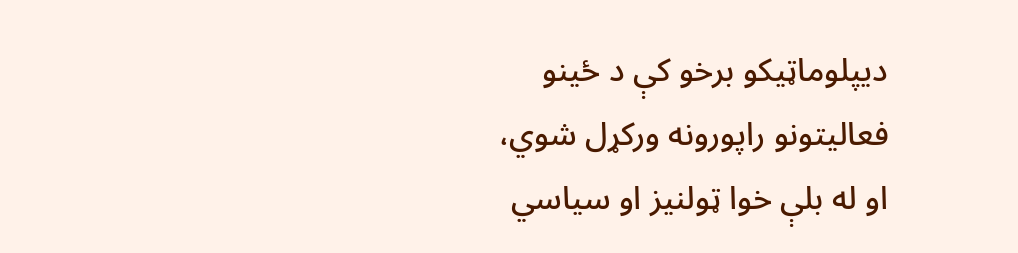دیپلوماټیکو برخو کې د ځینو فعالیتونو راپورونه ورکړل شوي، او له بلې خوا ټولنیز او سیاسي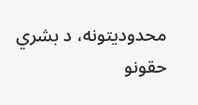محدودیتونه، د بشري حقونو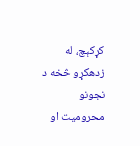کړکېچ، له زدهکړو څخه د نجونو محرومیت او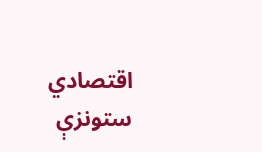اقتصادي ستونزې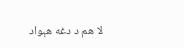لا هم د دغه هېواد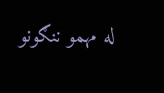له مهمو ننګونو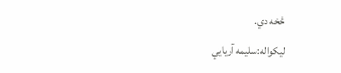څخه دي.
لیکواله:سلیمه آریایي